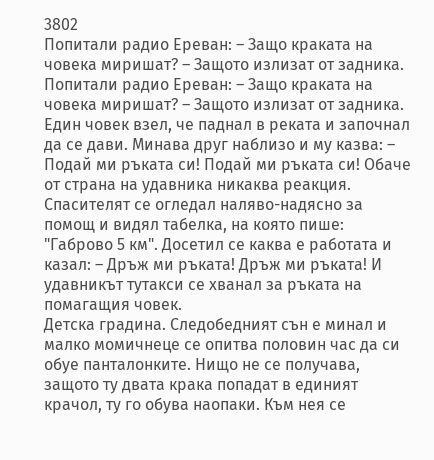3802
Попитали радио Ереван: – Защо краката на човека миришат? – Защото излизат от задника.
Попитали радио Ереван: – Защо краката на човека миришат? – Защото излизат от задника.
Един човек взел, че паднал в реката и започнал да се дави. Минава друг наблизо и му казва: – Подай ми ръката си! Подай ми ръката си! Обаче от страна на удавника никаква реакция. Спасителят се огледал наляво-надясно за помощ и видял табелка, на която пише: "Габрово 5 км". Досетил се каква е работата и казал: – Дръж ми ръката! Дръж ми ръката! И удавникът тутакси се хванал за ръката на помагащия човек.
Детска градина. Следобедният сън е минал и малко момичнеце се опитва половин час да си обуе панталонките. Нищо не се получава, защото ту двата крака попадат в единият крачол, ту го обува наопаки. Към нея се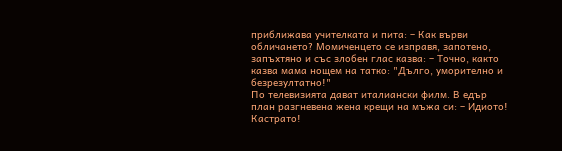приближава учителката и пита: – Как върви обличането? Момиченцето се изправя, запотено, запъхтяно и със злобен глас казва: – Точно, както казва мама нощем на татко: "Дълго, уморително и безрезултатно!"
По телевизията дават италиански филм. В едър план разгневена жена крещи на мъжа си: – Идиото! Кастрато!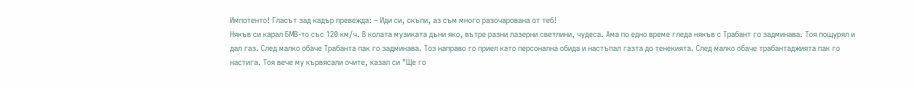Импотенто! Гласът зад кадър превежда: – Иди си, скъпи, аз съм много разочарована от теб!
Някъв си карал БМВ-то със 120 км/ч. В колата музиката дъни яко, вътре разни лазерни светлини, чудеса. Ама по едно време гледа някъв с Трабант го задминава. Тоя пощурял и дал газ. След малко обаче Трабанта пак го задминава. Тоз направо го приел като персонална обида и настъпал газта до тенекията. След малко обаче трабантаджията пак го настига. Тоя вече му кървясали очите, казал си "Ще го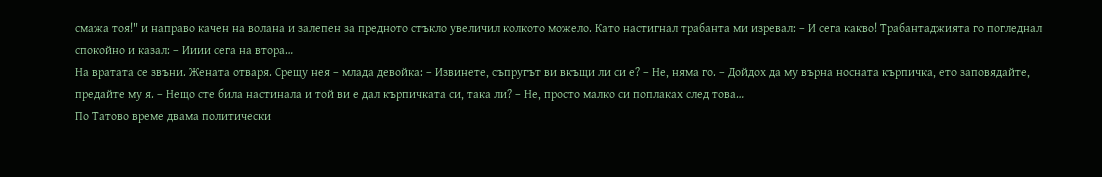смажа тоя!" и направо качен на волана и залепен за предното стъкло увеличил колкото можело. Като настигнал трабанта ми изревал: – И сега какво! Трабантаджията го погледнал спокойно и казал: – Ииии сега на втора…
На вратата се звъни. Жената отваря. Срещу нея – млада девойка: – Извинете, съпругът ви вкъщи ли си е? – Не, няма го. – Дойдох да му върна носната кърпичка, ето заповядайте, предайте му я. – Нещо сте била настинала и той ви е дал кърпичката си, така ли? – Не, просто малко си поплаках след това…
По Татово време двама политически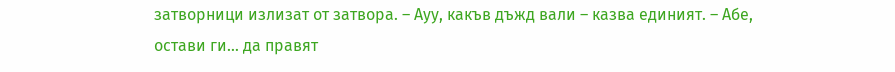затворници излизат от затвора. – Ауу, какъв дъжд вали – казва единият. – Абе, остави ги… да правят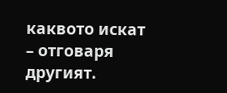каквото искат – отговаря другият.